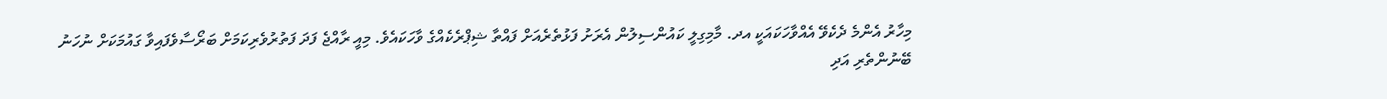މިހާރު އެންމެ ދެކެވޭ އެއްވާހަކައަކީ އދ. މާމިގިލީ ކައުންސިލުން އެރަށު ފަޅުތެރެއަށް ފައްތާ ޝިޕްރެކެއްގެ ވާހަކައެވެ. މިއީ ރާއްޖެ ފަދަ ފަތުރުވެރިކަމަށް ބަރޯސާވެފައިވާ ގައުމަކަށް ނުހަނު ބޭނުންތެރި އަދި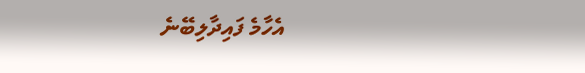އެހާމެ ފައިދާލިބޭނެ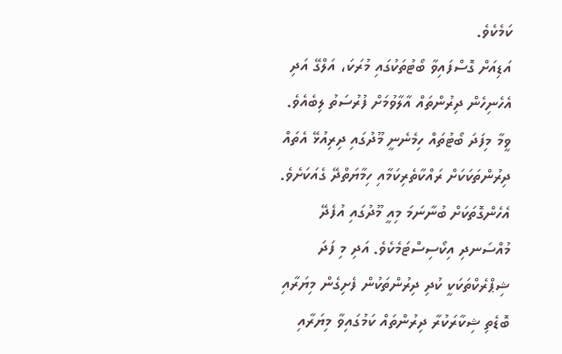ކަމެކެވެ.
އަޑިއަށް ގޮސްފައިވާ ބޯޓުތަކުގައި މުރަކަ، އަލްގޭ އަދި އެހެނިހެން ދިރުންތައް އާލާވުމަށް ފުރުސަތު ލިބެއެވެ. ވީމާ މިފަދަ ބޯޓުތައް ހިމެނެނީ މޫދުގައި ދިރިއުޅޭ އެތައް ދިރުންތަކަކަށް ރައްކާތެރިކަމާއި ހިމާޔަތްދޭ ގެއަކަށެވެ. އެހެންގޮތަކަށް ބުނާނަމަ މިއީ މޫދުގައި އުފެދޭ މުއްސަނދި އިކޯސިސްޓަމެކެވެ. އަދި މި ފަދަ ޝިޕްރެކްތަކަކީ ކުދި ދިރުންތަކުން ފެށިގެން މިޔަރާއި ބޮޑެތި ޝިކާރަކުރާ ދިރުންތައް ކަމުގައިވާ މިޔަރާއި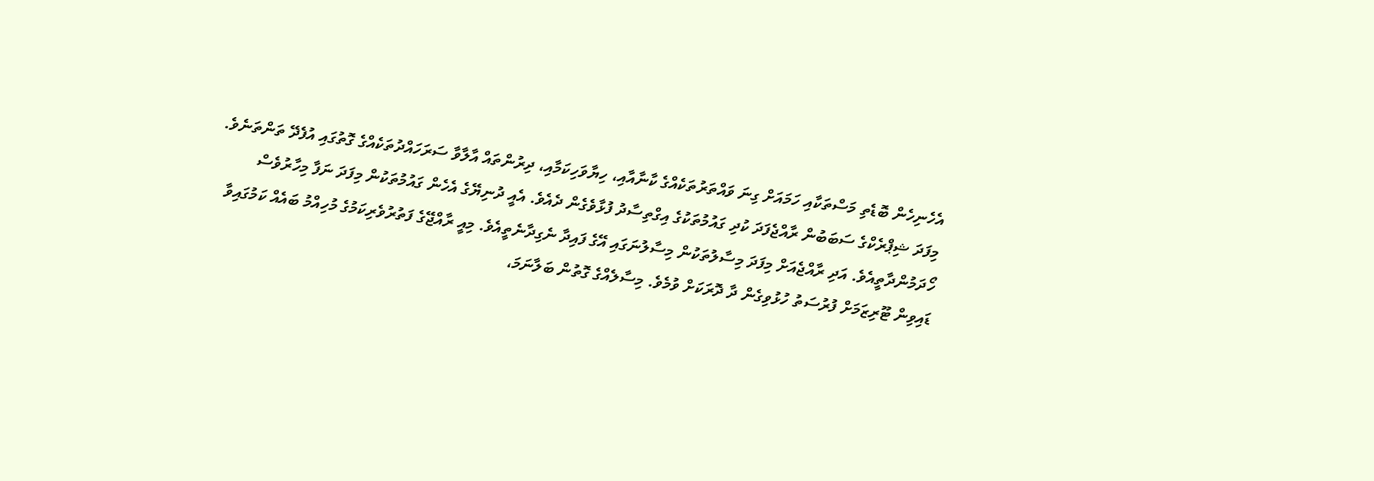އެހެނިހެން ބޮޑެތި މަސްތަކާއި ހަމައަށް ގިނަ ވައްތަރުތަކެއްގެ ކާނާއާއި، ހިޔާވަހިކަމާއި، ދިރުންތައް އާލާވާ ސަރަހައްދުތަކެއްގެ ގޮތުގައި އުފެދޭ ތަންތަނެވެ.
މިފަދަ ޝިޕްރެކްގެ ސަބަބުން ރާއްޖެފަދަ ކުދި ގައުމުތަކުގެ އިގްތިސާދު ފުޅާވެގެން ދެއެވެ. އެއީ ދުނިޔޭގެ އެހެން ގައުމުތަކުން މިފަދަ ނަފާ މިހާރުވެސް ހޯދަމުންދާތީއެވެ. އަދި ރާއްޖެއަށް މިފަދަ މިސާލުތަކުން މިސާލުނަގައި އޭގެ ފައިދާ ނެގިދާނެތީއެވެ. މިއީ ރާއްޖޭގެ ފަތުރުވެރިކަމުގެ މުހިއްމު ބައެއް ކަމުގައިވާ ޑައިވިން ޓޫރިޒަމަށް ފުރުސަތު ހުޅުވިގެން ދާ ދޮރަކަށް ވުމެވެ. މިސާލެއްގެ ގޮތުން ބަލާނަމަ،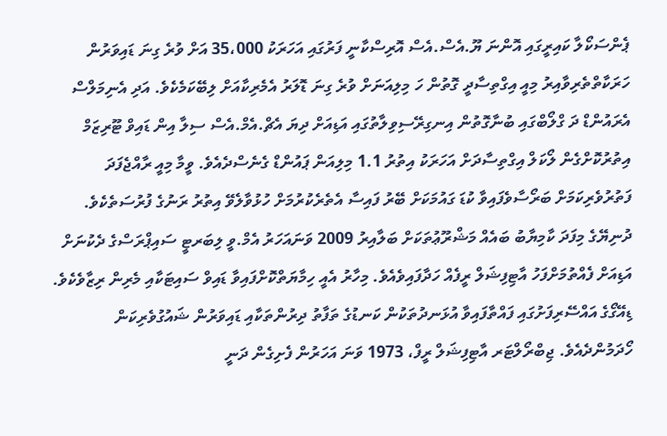ޕެންސަކޯލާ ކައިރީގައި އޮންނަ ޔޫ.އެސް.އެސް އޮރިސްކާނީ ފަރުގައި އަހަރަކު 35،000 އަށް ވުރެ ގިނަ ޑައިވަރުން ހަރަކާތްތެރިވާއިރު މިއީ އިގްތިސާދީ ގޮތުން ހަ މިލިއަނަށް ވުރެ ގިނަ ޑޮލަރު އެމެރިކާއަށް ލިބޭކަމެކެވެ. އަދި އެނިމަލްސް އެރައުންޑް ދަ ގްލޯބްގައި ބުނާގޮތުން އިނގިރޭސިވިލާތުގައި އަޑިއަށް ދިޔަ އެޗް.އެމް.އެސް ސިލާ އިން ޑައިވް ޓޫރިޒަމް އިތުރުކޮށްގެން ލޯކަލް އިގްތިސާދަށް އަހަރަކު އިތުރު 1.1 މިލިއަން ޕައުންޑް ގެނެސްދެއެވެ. ވީމާ މިއީ ރާއްޖެފަދަ ފަތުރުވެރިކަމަށް ބަރޯސާވެފައިވާ ކުޑަ ގައުމަކަށް ބޭރު ފައިސާ އެތެރެކުރުމަށް ހުޅުވާލެވޭ އިތުރު ރަނުގެ ފުރުސަތެކެވެ.
ދުނިޔޭގެ މިފަދަ ކާމިޔާބު ބައެއް މަޝްރޫޢުތަކަށް ބަލާއިރު 2009 ވަނައަހަރު އެމް.ވީ ލިބަރޓީ ސައިޕްރަސްގެ ދެކުނަށް އަޑިއަށް ފެއްތުމަށްފަހު އާޓިފިޝަލް ރީފެއް ހަދާފައިވެއެވެ. މިހާރު އެއީ ހިމާޔަތްކޮށްފައިވާ ޑައިވް ސައިޓަކާއި މެރިން ރިޒާވެކެވެ. ޑިއޭގޯގެ އައްސޭރިފަށުގައި ފައްތާފައިވާ އުޅަނދުތަކުން ކަނޑުގެ ތަފާތު ދިރުންތަކާއި ޑައިވަރުން ޝައުގުވެރިކަން ހޯދަމުންދެއެވެ. ޖިބްރޯލްޓަރ އާޓިފިޝަލް ރީފް، 1973 ވަނަ އަހަރުން ފެށިގެން ދަނީ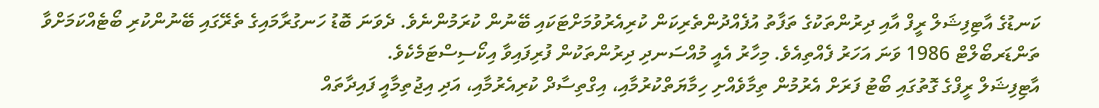ކަނޑުގެ އާޓިފިޝަލް ރީފް އާއި ދިރުންތަކުގެ ތަފާތު އުފެއްދުންތެރިކަން ކުރިއެރުވުމަށްޓަކައި ބޭނުން ކުރަމުންނެވެ. ދެވަނަ ބޮޑު ހަނގުރާމައިގެ ތެރޭގައި ބޭނުންކުރި ބޯޓެއްކަމަށްވާ ތަންޑަރބޯލްޓް 1986 ވަނަ އަހަރު ފެއްތިއެވެ. މިހާރު އެއީ މުއްސަނދި ދިރުންތަކުން ފުރިފައިވާ އިކޯސިސްޓަމެކެވެ.
އާޓިފިޝަލް ރީފްގެ ގޮތުގައި ބޯޓު ފަރަށް އެރުމުން ތިމާވެއްށި ހިމާޔަތްކުރުމާއި، އިގްތިސާދް ކުރިއެރުމާއި، އަދި އިޖުތިމާއީ ފައިދާތައް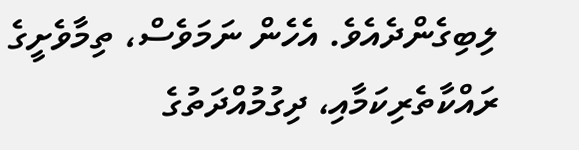ލިބިގެންދެއެވެ. އެހެން ނަމަވެސް، ތިމާވެށީގެ ރައްކާތެރިކަމާއި، ދިގުމުއްދަތުގެ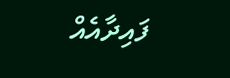ފައިދާއެއް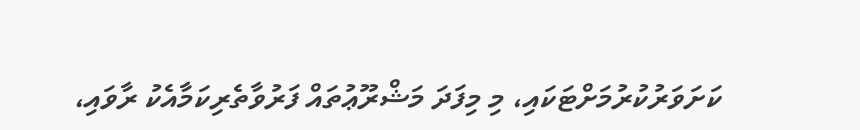ކަށަވަރުކުރުމަށްޓަކައި، މި މިފަދަ މަޝްރޫޢުތައް ފަރުވާތެރިކަމާއެކު ރާވައި،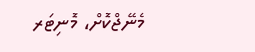މެނޭޖްކޮށް، މޮނިޓަރ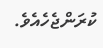ކުރަންޖެހެއެވެ.